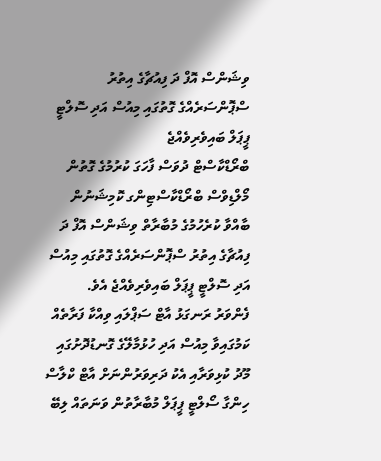ވިޝަންސް އޮފް ދަ ފިއުޗާގެ އިތުރު ސްޕޮންސަރެއްގެ ގޮތުގައި މިއުސް އަދި ސޮލްޓީ ޕީޕަލް ބައިވެރިވެއްޖެ
ބްރޯޑްކާސްޓް ދުވަސް ފާހަގަ ކުރުމުގެ ގޮތުން މޯލްޑިވްސް ބްރޯޑްކާސްޓިންގ ކޮމިޝަނުން ބާއްވާ ކުރެހުމުގެ މުބާރާތް ވިޝަންސް އޮފް ދަ ފިއުޗާގެ އިތުރު ސްޕޮންސަރެއްގެ ގޮތުގައި މިއުސް އަދި ސޮލްޓީ ޕީޕަލް ބައިވެރިވެއްޖެ އެވެ.
ފެންވަރު ރަނގަޅު އާޓް ސަޕްލައި ވިއްކާ ފަރާތެއް ކަމުގައިވާ މިއުސް އަދި ހުޅުމާލޭގެ ގޮނޑުދޮށުގައި މޫދު ކުޅިވަރާއި އެކު ދަރިވަރުންނަށް އާޓް ކްލާސް ހިންގާ ސޯލްޓީ ޕީޕަލް މުބާރާތުން ވަނަތައް ލިބޭ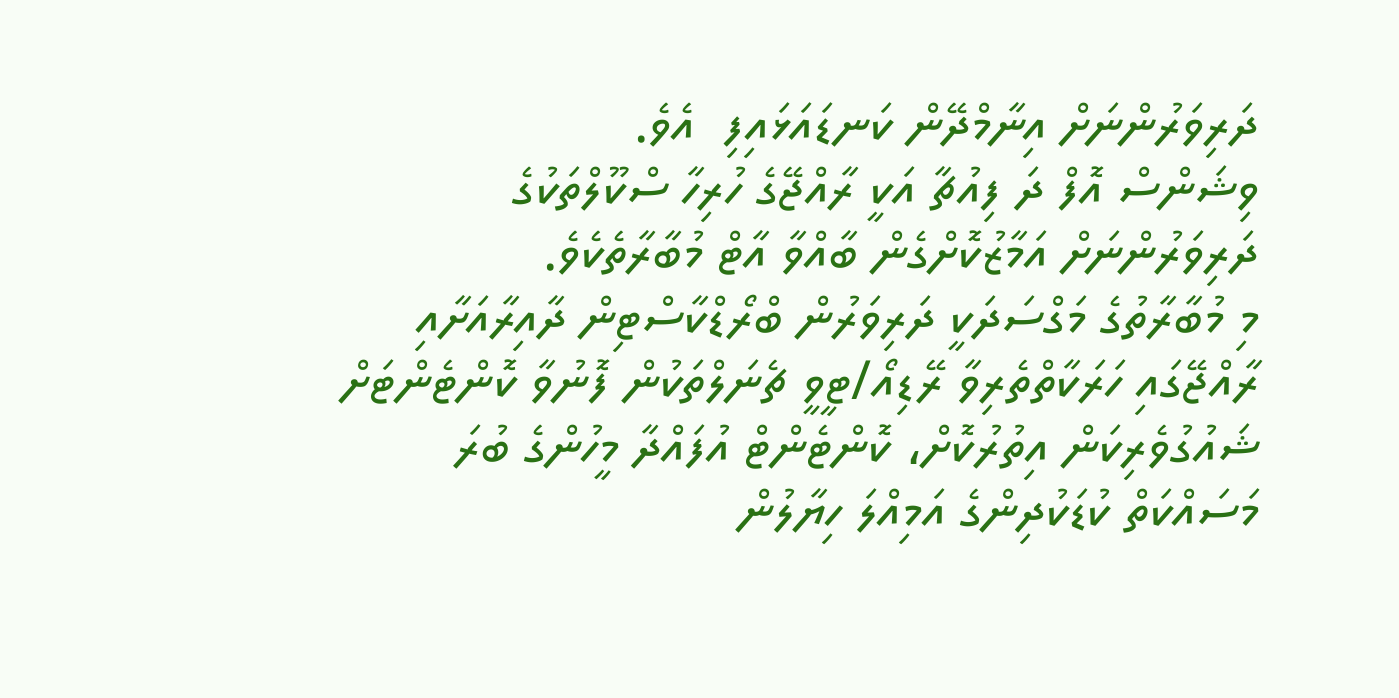ދަރިވަރުންނަށް އިނާމްދޭން ކަނޑައަޅައިފި  އެވެ.
ވިޝަންސް އޮފް ދަ ފިއުޗާ އަކީ ރާއްޖޭގެ ހުރިހާ ސްކޫލްތަކުގެ ދަރިވަރުންނަށް އަމާޒުކޮށްގެން ބާއްވާ އާޓް މުބާރާތެކެވެ.
މި މުބާރާތުގެ މަގްސަދަކީ ދަރިވަރުން ބްރޯޑްކާސްޓިން ދާއިރާއަށާއި ރާއްޖޭގައި ހަރަކާތްތެރިވާ ރޭޑިއޯ/ޓީވީ ޗެނަލްތަކުން ފޮނުވާ ކޮންޓެންޓަށް ޝައުގުވެރިކަން އިތުރުކޮށް، ކޮންޓެންޓް އުފައްދާ މީހުންގެ ބުރަ މަސައްކަތް ކުޑަކުދިންގެ އަމިއްލަ ހިޔާލުން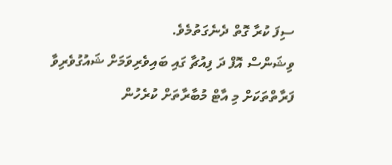ސިފަ ކުރާ ގޮތް ދެނެގަތުމެވެ.
ވިޝަންސް އޮފް ދަ ފިއުޗާ ގައި ބައިވެރިވަމަށް ޝައުގުވެރިވާ ފަރާތްތަކަށް މި އާޓް މުބާރާތަށް ކުރެހުން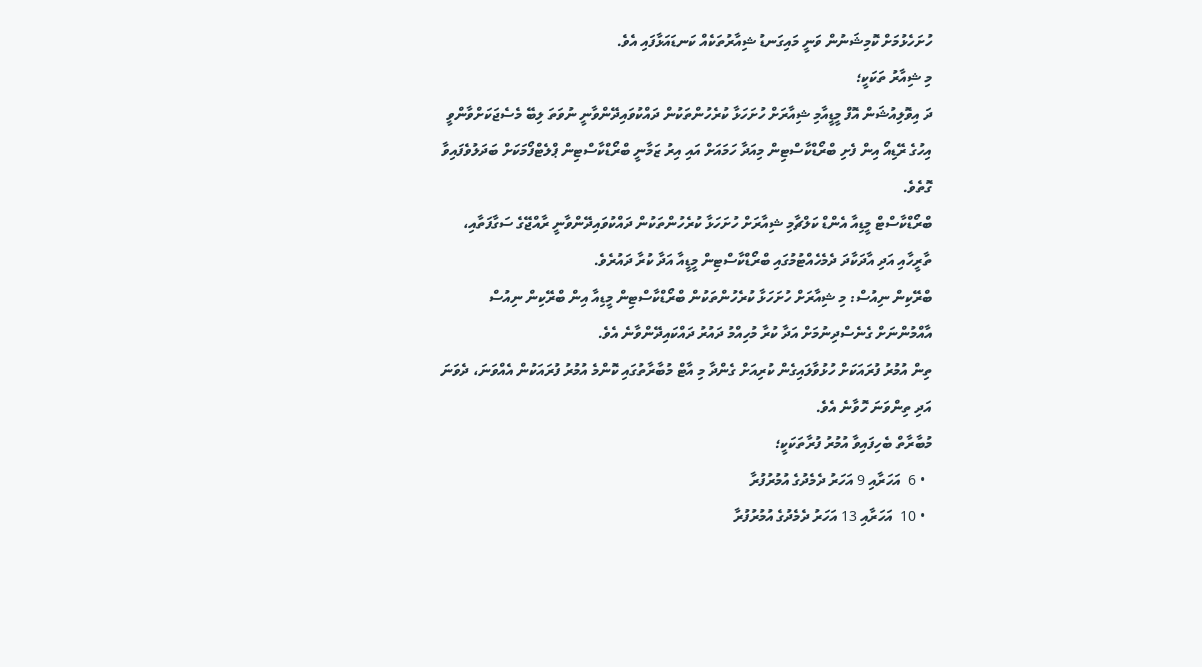ހުށަހެޅުމަށް ކޮމިޝަނުން ވަނީ މައިގަނޑު ޝިއާރުތަކެއް ކަނޑައަޅާފައި އެވެ.
މި ޝިއާރު ތަކަކީ؛
ދަ އިވޮލިއުޝަން އޮފް މީޑީއާމި ޝިއާރަށް ހުށަހަޅާ ކުރެހުންތަކުން ދައްކުވައިދޭންވާނީ ނުވަތަ ލިބޭ މެސެޖަކަށްވާންވީ އިހުގެ ރޭޑިއޯ އިން ފެށި ބްރޯޑްކާސްޓިން މިއަދާ ހަމައަށް އައި އިރު ޒަމާނީ ބްރޯޑްކާސްޓިން ޕްލެޓްފޯމަކަށް ބަދަލުވެފައިވާ ގޮތެވެ.
ބްރޯޑްކާސްޓް މީޑިއާ އެންޑް ކަލްޗާމި ޝިއާރަށް ހުށަހަޅާ ކުރެހުންތަކުން ދައްކުވައިދޭންވާނީ ރާއްޖޭގެ ސަގާފަތާއި، ތާރީހާއި އަދި އާދަކާދަ ދެމެހެއްޓުމުގައި ބްރޯޑްކާސްޓިން މީޑީއާ އަދާ ކުރާ ދައުރެވެ.
ބްރޭކިން ނިއުސް: މި ޝިއާރަށް ހުށަހަޅާ ކުރެހުންތަކުން ބްރޯޑްކާސްޓިން މީޑިއާ އިން ބްރޭކިން ނިއުސް އާއްމުންނަށް ގެނެސްދިނުމަށް އަދާ ކުރާ މުހިއްމު ދައުރު ދައްކައިދޭންވާނެ އެވެ.
ތިން އުމުރު ފުރައަކަށް ހުޅުވާލައިގެން ކުރިއަށް ގެންދާ މި އާޓް މުބާރާތުގައި ކޮންމެ އުމުރު ފުރައަކުން އެއްވަނަ، ދެވަނަ އަދި ތިންވަނަ ހޮވާނެ އެވެ.
މުބާރާތް ބެހިފައިވާ އުމުރު ފުރާތަކަކީ؛
  • 6  އަހަރާއި 9 އަހަރު ދެމެދުގެ އުމުރުފުރާ
  • 10  އަހަރާއި 13 އަހަރު ދެމެދުގެ އުމުރުފުރާ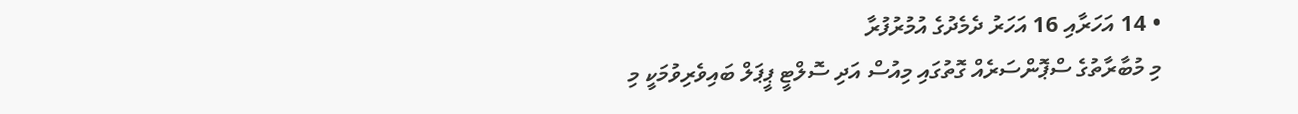• 14 އަހަރާއި 16 އަހަރު ދެމެދުގެ އުމުރުފުރާ
މި މުބާރާތުގެ ސްޕޮންސަރެއް ގޮތުގައި މިއުސް އަދި ސޮލްޓީ ޕީޕަލް ބައިވެރިވުމަކީ މި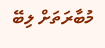މުބާރަތަށް ލިބޭ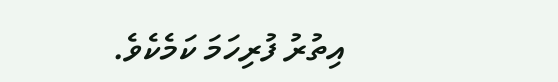އިތުރު ފުރިހަމަ ކަމެކެވެ.